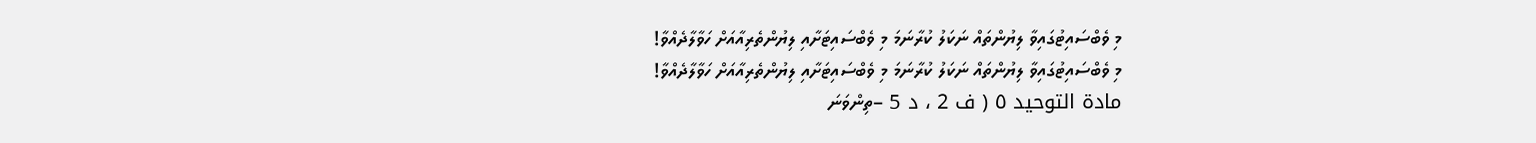މި ވެބްސައިޓުގައިވާ ލިޔުންތައް ނަކަލު ކުރާނަމަ މި ވެބްސައިޓަށާއި ލިޔުންތެރިއާއަށް ހަވާލާދެއްވާ!
މި ވެބްސައިޓުގައިވާ ލިޔުންތައް ނަކަލު ކުރާނަމަ މި ވެބްސައިޓަށާއި ލިޔުންތެރިއާއަށް ހަވާލާދެއްވާ!
مادة التوحيد ٥ ( ف 2 ، د 5 –ތިންވަނަ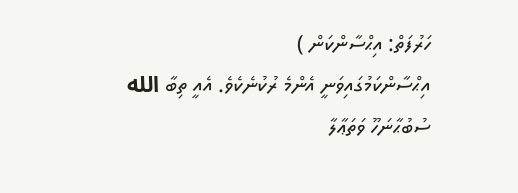ހަރުފަތް: އިޙްސާންކަން )
އިޙްސާންކަމުގައިވަނީ އެންމެ ރުކުނެކެވެ. އެއީ ތިބާ الله ސުބުޙާނަހޫ ވަތަޢާލާ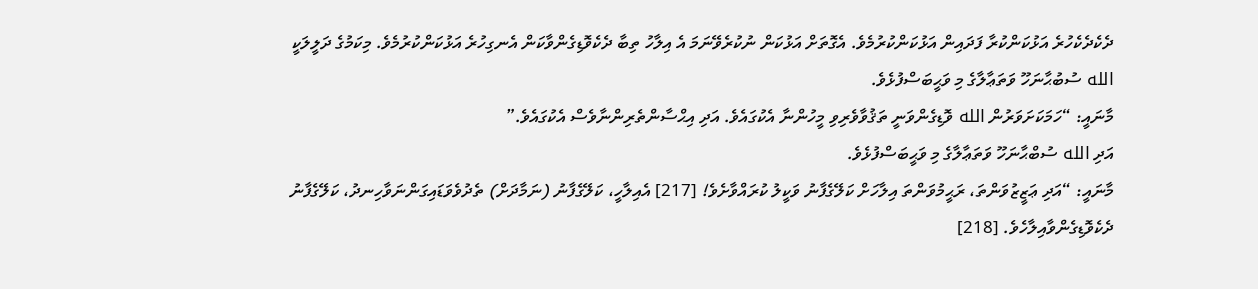ދެކެދެކެހުރެ އަޅުކަންކުރާ ފަދައިން އަޅުކަންކުރުމެވެ. އެގޮތަށް އަޅުކަން ނުކުރެވޭނަމަ އެ އިލާހު ތިބާ ދެކެވޮޑިގެންވާކަން އެނގިހުރެ އަޅުކަންކުރުމެވެ. މިކަމުގެ ދަލީލަކީ الله ސުބުޙާނަހޫ ވަތަޢާލާގެ މި ވަޙީބަސްފުޅެވެ.
މާނައީ: “ހަމަކަށަވަރުން الله ވޮޑިގެންވަނީ ތަޤުވާވެރިވި މީހުންނާ އެކުގައެވެ. އަދި އިޙްސާންތެރިންނާވެސް އެކުގައެވެ.”
އަދި الله ސުބްޙާނަހޫ ވަތަޢާލާގެ މި ވަޙީބަސްފުޅެވެ.
މާނައީ: “އަދި ޢަޒީޒުވަންތަ، ރަޙީމުވަންތަ އިލާހަށް ކަލޭގެފާނު ވަކީލު ކުރައްވާށެވެ! [217] އެއިލާހީ، ކަލޭގެފާނު (ނަމާދަށް) ތެދުވެވަޑައިގަންނަވާހިނދު، ކަލޭގެފާނު ދެކެވޮޑިގެންވާއިލާހެވެ. [218]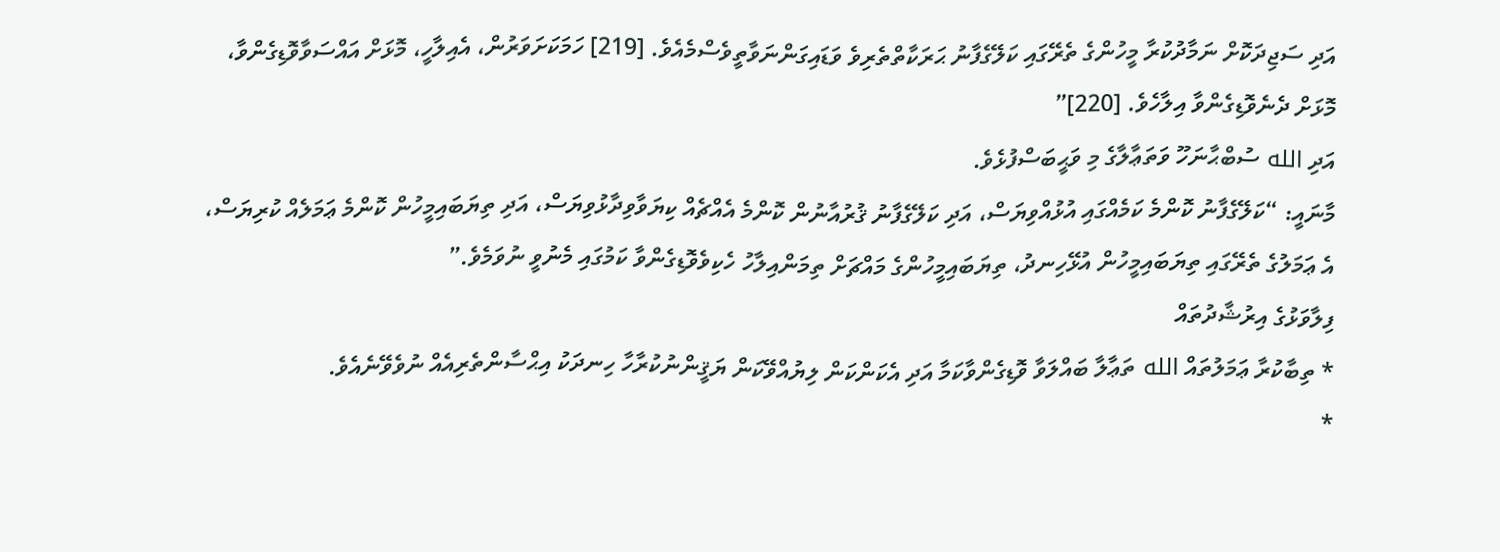އަދި ސަޖިދަކޮށް ނަމާދުކުރާ މީހުންގެ ތެރޭގައި ކަލޭގެފާނު ޙަރަކާތްތެރިވެ ވަޑައިގަންނަވާތީވެސްމެއެވެ. [219] ހަމަކަށަވަރުން، އެއިލާހީ، މޮޅަށް އައްސަވާވޮޑިގެންވާ، މޮޅަށް ދެނެވޮޑިގެންވާ އިލާހެވެ. [220]”
އަދި الله ސުބްޙާނަހޫ ވަތަޢާލާގެ މި ވަޙީބަސްފުޅެވެ.
މާނައީ: “ކަލޭގެފާނު ކޮންމެ ކަމެއްގައި އުޅުއްވިޔަސް، އަދި ކަލޭގެފާނު ޤުރުއާނުން ކޮންމެ އެއްޗެއް ކިޔަވާވިދާޅުވިޔަސް، އަދި ތިޔަބައިމީހުން ކޮންމެ ޢަމަލެއް ކުރިޔަސް، އެ ޢަމަލުގެ ތެރޭގައި ތިޔަބައިމީހުން އުޅޭހިނދު، ތިޔަބައިމީހުންގެ މައްޗަށް ތިމަންއިލާހު ހެކިވެވޮޑިގެންވާ ކަމުގައި މެނުވީ ނުވަމެވެ.”
ފިލާވަޅުގެ އިރުޝާދުތައް
* ތިބާކުރާ ޢަމަލުތައް الله ތަޢާލާ ބައްލަވާ ވޮޑިގެންވާކަމާ އަދި އެކަންކަން ލިޔުއްވޭކަން ޔަޤީންނުކުރާހާ ހިނދަކު އިޙްސާންތެރިއެއް ނުވެވޭނެއެވެ.
*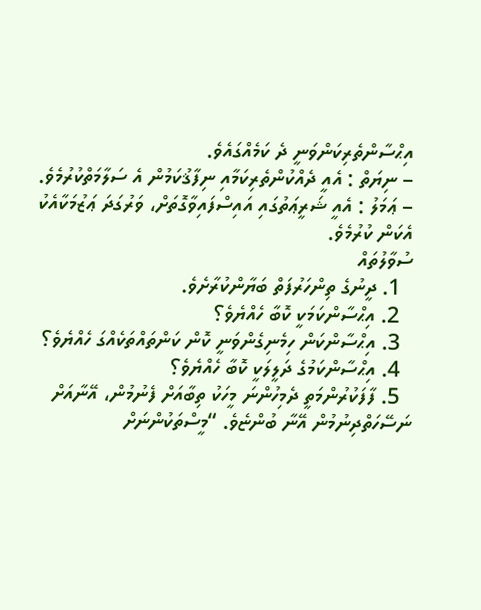އިޙްސާންތެރިކަންވަނީ ދެ ކަމެއްގައެވެ.
– ނިޔަތް : އެއީ ދެއްކުންތެރިކަމާއި ނިފާޤުކަމުން އެ ސަލާމަތްކުރުމެވެ.
– ޢަމަލު : އެއީ ޝަރީޢަތުގައި އައިސްފައިވާގޮތަށް، ވަރުގަދަ ޢަޒުމަކާއެކު އެކަން ކުރުމެވެ.
ސުވާލުތައް
  1. ދީނުގެ ތިންހަރުފަތް ބަޔާންކުރާށެވެ.
  2. އިޙްސާންކަމަކީ ކޮބާ ހެއްޔެވެ؟
  3. އިޙްސާންކަން ހިމެނިގެންވަނީ ކޮން ކަންތައްތަކެއްގަ ހެއްޔެވެ؟
  4. އިޙްސާންކަމުގެ ދަލީލަކީ ކޮބާ ހެއްޔެވެ؟
  5. ފާފަކުރުންމަތީ ދެމިހުންނަ މީހަކު ތިބާއަށް ފެނުމުން، އޭނާއަށް ނަސޭހަތްދިނުމުން އޭނާ ބުންޏެވެ. “މީސްތަކުންނަށް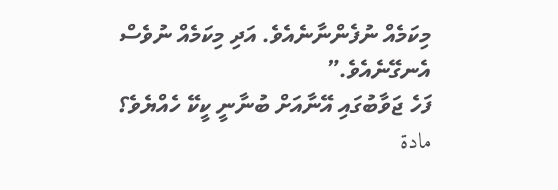މިކަމެއް ނުފެންނާނެއެވެ. އަދި މިކަމެއް ނުވެސް އެނގޭނެއެވެ.”
ފަހެ ޖަވާބުގައި އޭނާއަށް ބުނާނީ ކީކޭ ހެއްޔެވެ؟
مادة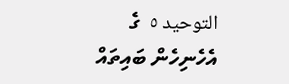التوحيد ٥  ގެ އެހެނިހެން ބައިތައް